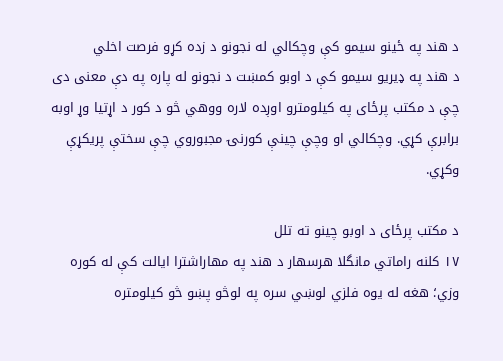د هند په ځينو سيمو کې وچکالي له نجونو د زده کړو فرصت اخلي
د هند په ډیریو سیمو کې د اوبو کمښت د نجونو له پاره په دې معنی دی چې د مکتب پرځای په کیلومترو اوږده لاره ووهي څو د کور د اړتيا وړ اوبه برابرې کړي. وچکالي او وچې چينې کورنۍ مجبوروي چې سختې پریکړې وکړي.

د مکتب پرځای د اوبو چینو ته تلل
۱۷ کلنه راماتي مانگلا هرسهار د هند په مهاراشترا ایالت کې له کوره وزي؛ هغه له یوه فلزي لوښي سره په لوڅو پښو څو کیلومتره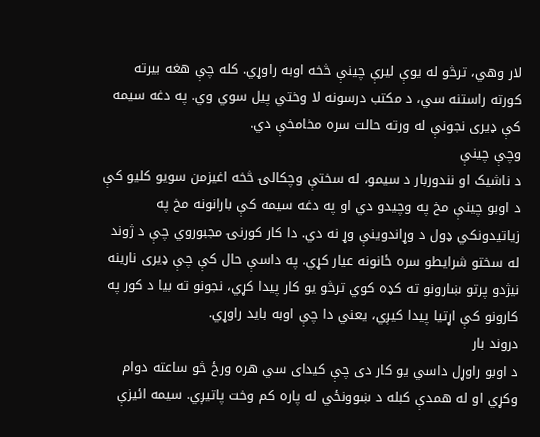لار وهي، ترڅو له یوې لیرې چینې څخه اوبه راوړي. کله چې هغه بیرته کورته راستنه سي، د مکتب درسونه لا وختي پیل سوي وي. په دغه سیمه کې ډیری نجونې له ورته حالت سره مخامخې دي.
وچې چینې
د ناشیک او نندوربار د سیمو، له سختې وچکالۍ څخه اغیزمن سویو کلیو کې د اوبو چینې مخ په وچیدو دي او په دغه سیمه کې بارانونه مخ په زیاتیدونکي ډول د وړاندوینې وړ نه دي. دا کار کورنۍ مجبوروي چې د ژوند له سختو شرایطو سره ځانونه عیار کړي. په داسې حال کې چې ډیری نارینه نیژدو پرتو ښارونو ته کډه کوي ترڅو یو کار پیدا کړي، نجونو ته بیا د کور په کارونو کې اړتیا پیدا کیږي، یعني دا چې اوبه باید راوړي.
دروند بار
د اوبو راوړل داسي یو کار دی چې کیدای سي هره ورځ څو ساعته دوام وکړي او له همدې کبله د ښوونځي له پاره کم وخت پاتیږي. سیمه ائیزې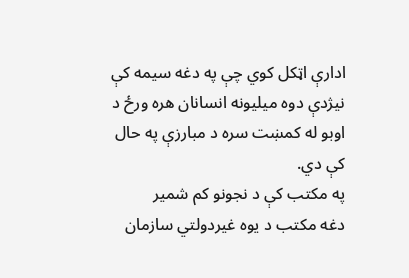ادارې اټکل کوي چې په دغه سیمه کې نیژدې دوه میلیونه انسانان هره ورځ د اوبو له کمښت سره د مبارزې په حال کې دي.
په مکتب کې د نجونو کم شمیر
دغه مکتب د یوه غیردولتي سازمان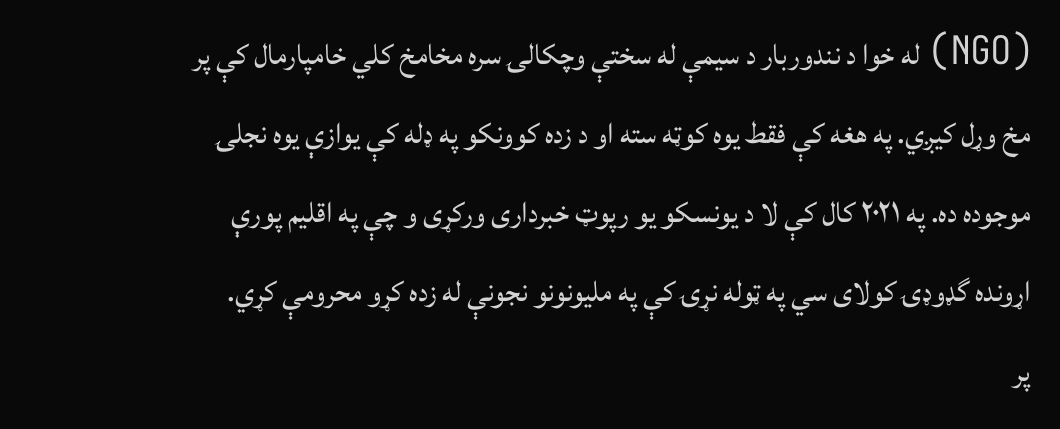(NGO) له خوا د نندوربار د سیمې له سختې وچکالۍ سره مخامخ کلي خامپارمال کې پر مخ وړل کیږي. په هغه کې فقط یوه کوټه سته او د زده کوونکو په ډله کې یوازې یوه نجلۍ موجوده ده. په ۲۰۲۱ کال کې لا د یونسکو یو رپوټ خبرداری ورکړی و چې په اقلیم پورې اړونده گډوډۍ کولای سي په ټوله نړۍ کې په ملیونونو نجونې له زده کړو محرومې کړي.
پر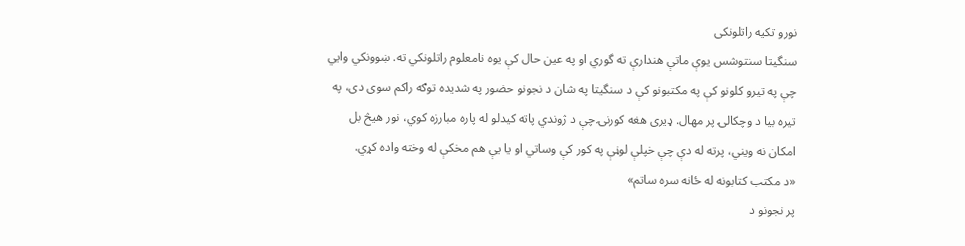نورو تکیه راتلونکی
سنگیتا سنتوشس یوې ماتې هندارې ته گوري او په عین حال کې یوه نامعلوم راتلونکي ته. ښوونکي وايي چې په تیرو کلونو کې په مکتبونو کې د سنگیتا په شان د نجونو حضور په شديده توګه راکم سوی دی، په تیره بیا د وچکالۍ پر مهال. ډیری هغه کورنۍ چې د ژوندي پاته کیدلو له پاره مبارزه کوي، نور هیڅ بل امکان نه ویني، پرته له دې چې خپلې لوڼې په کور کې وساتي او یا یې هم مخکې له وخته واده کړي.
«د مکتب کتابونه له ځانه سره ساتم»
پر نجونو د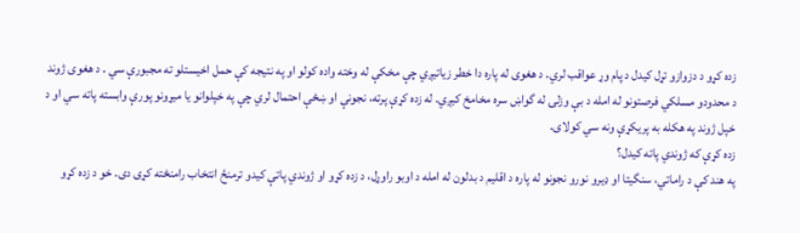زده کړو د دزوازو تړل کيدل د پام وړ عواقب لري. د هغوی له پاره دا خطر زیاتیږي چې مخکې له وخته واده کولو او په نتیجه کې حمل اخیستلو ته مجبورې سي . د هغوی ژوند د محدودو مسلکي فرصتونو له امله د بې وزلۍ له گواښ سره مخامخ کیږي. له زده کړې پرته، نجونې او ښځې احتمال لري چې په خپلوانو یا میړونو پورې وابسته پاته سي او د خپل ژوند په هکله به پریکړې ونه سي کولای.
زده کړې که ژوندي پاته کیدل؟
په هند کې د راماتي، سنگیتا او ډیرو نورو نجونو له پاره د اقلیم د بدلون له امله د اوبو راوړل، د زده کړو او ژوندي پاتې کیدو ترمنځ انتخاب رامنځته کړی دی. خو د زده کړو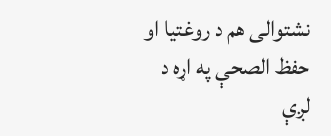نشتوالی هم د روغتیا او حفظ الصحې په اړه د لږې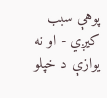پوهې سبب کیږي - او نه یوازې د خپلو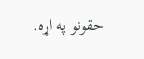حقونو په اړه.